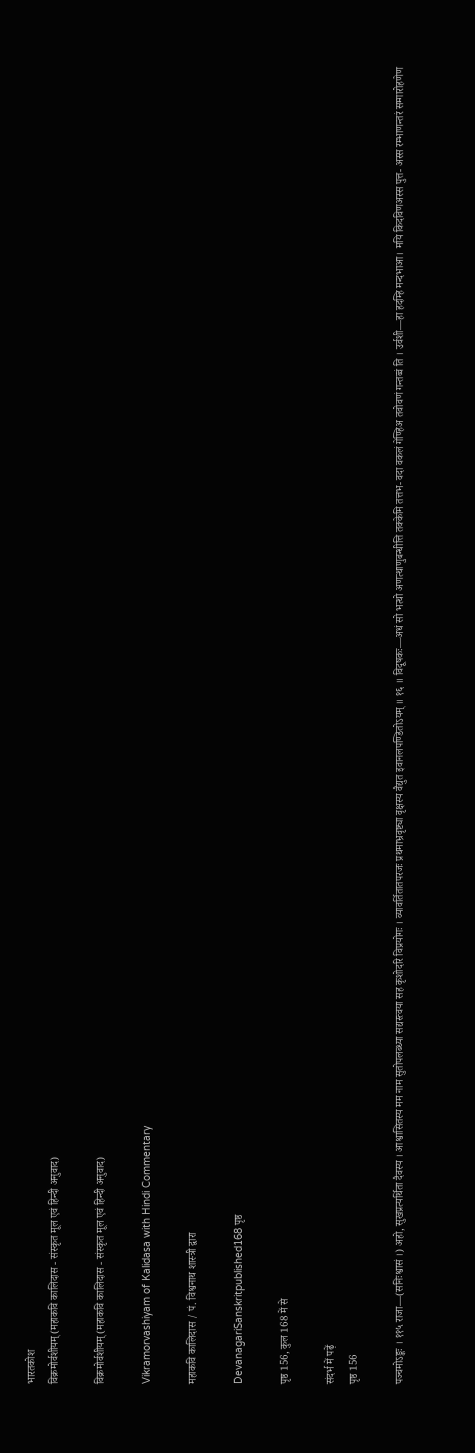भारतकोश
विक्रमोर्वशीयम् (महाकवि कालिदास - संस्कृत मूल एवं हिन्दी अनुवाद)

विक्रमोर्वशीयम् (महाकवि कालिदास - संस्कृत मूल एवं हिन्दी अनुवाद)

Vikramorvashiyam of Kalidasa with Hindi Commentary

महाकवि कालिदास / पं. विश्वनाथ शास्त्री द्वारा

DevanagariSanskritpublished168 पृष्ठ

पृष्ठ 156, कुल 168 में से

संदर्भ में पढ़ें
पृष्ठ 156

पञ्चमोऽङ्कः । ११५ राजा—(सनिःश्वासं ।) अहो, सुखप्रत्यर्थिता दैवस्य । आश्वासितस्य मम नाम सुतोपलब्ध्या सद्यस्त्वया सह कृशोदरि विप्रयोगः । व्यावर्तितातपरजः प्रथमाभ्रवृष्ट्या वृक्षस्य वैद्युत इवानलपण्डितोऽयम् ॥ १६ ॥ विदूषकः—अधं सो भत्थो अणत्थाणुबन्धीत्ति तक्केमि तत्तभ- वदा वकलं गेण्हिअ तवोवणं गन्तव्वं ति । उर्वशी—हा हदम्हि मन्दभाआ। मयि किदविणअस्स पुत्त- अस्स रम्भाणन्तरं सम्गारोहणेण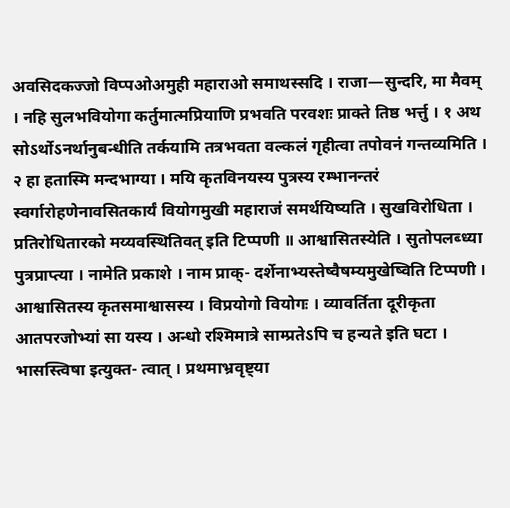अवसिदकज्जो विप्पओअमुही महाराओ समाथस्सदि । राजा—सुन्दरि, मा मैवम् । नहि सुलभवियोगा कर्तुमात्मप्रियाणि प्रभवति परवशः प्राक्ते तिष्ठ भर्त्तु । १ अथ सोऽर्थोऽनर्थानुबन्धीति तर्कयामि तत्रभवता वल्कलं गृहीत्वा तपोवनं गन्तव्यमिति । २ हा हतास्मि मन्दभाग्या । मयि कृतविनयस्य पुत्रस्य रम्भानन्तरं स्वर्गारोहणेनावसितकार्यं वियोगमुखी महाराजं समर्थयिष्यति । सुखविरोधिता । प्रतिरोधितारको मय्यवस्थितिवत् इति टिप्पणी ॥ आश्वासितस्येति । सुतोपलब्ध्या पुत्रप्राप्त्या । नामेति प्रकाशे । नाम प्राक्- दर्शेनाभ्यस्तेष्वैषम्यमुखेष्विति टिप्पणी । आश्वासितस्य कृतसमाश्वासस्य । विप्रयोगो वियोगः । व्यावर्तिता दूरीकृता आतपरजोभ्यां सा यस्य । अन्धो रश्मिमात्रे साम्प्रतेऽपि च हन्यते इति घटा । भासस्त्विषा इत्युक्त- त्वात् । प्रथमाभ्रवृष्ट्या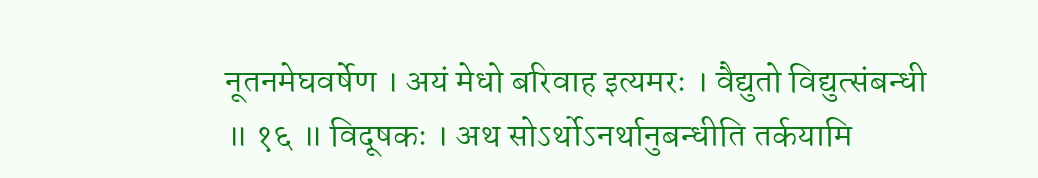नूतनमेघवर्षेण । अयं मेधो बरिवाह इत्यमरः । वैद्युतो विद्युत्संबन्धी ॥ १६ ॥ विदूषकः । अथ सोऽर्थोऽनर्थानुबन्धीति तर्कयामि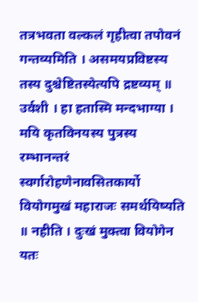तत्रभवता वल्कलं गृहीत्वा तपोवनं गन्तव्यमिति । असमयप्रविष्टस्य तस्य दुश्चेष्टितस्येत्यपि द्रष्टव्यम् ॥ उर्वशी । हा हतास्मि मन्दभाग्या । मयि कृतविनयस्य पुत्रस्य रम्भानन्तरं स्वर्गारोहणेनावसितकार्यो वियोगमुखं महाराजः समर्थयिष्यति ॥ नहीति । दुःखं मुक्त्वा वियोगेन यतः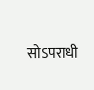सोऽपराधी